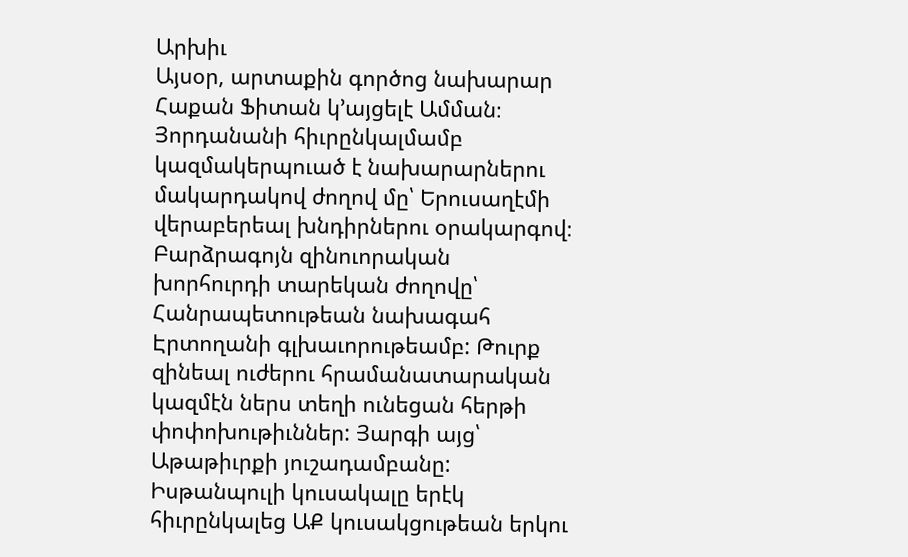Արխիւ
Այսօր, արտաքին գործոց նախարար Հաքան Ֆիտան կ՚այցելէ Ամման։ Յորդանանի հիւրընկալմամբ կազմակերպուած է նախարարներու մակարդակով ժողով մը՝ Երուսաղէմի վերաբերեալ խնդիրներու օրակարգով։
Բարձրագոյն զինուորական խորհուրդի տարեկան ժողովը՝ Հանրապետութեան նախագահ Էրտողանի գլխաւորութեամբ: Թուրք զինեալ ուժերու հրամանատարական կազմէն ներս տեղի ունեցան հերթի փոփոխութիւններ: Յարգի այց՝ Աթաթիւրքի յուշադամբանը:
Իսթանպուլի կուսակալը երէկ հիւրընկալեց ԱՔ կուսակցութեան երկու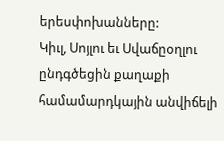երեսփոխանները:
Կիւլ, Սոյլու եւ Սվաճըօղլու ընդգծեցին քաղաքի համամարդկային անվիճելի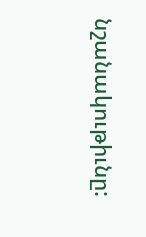նշանակութիւնը: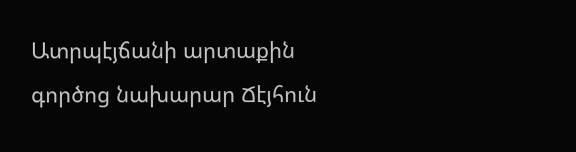Ատրպէյճանի արտաքին գործոց նախարար Ճէյհուն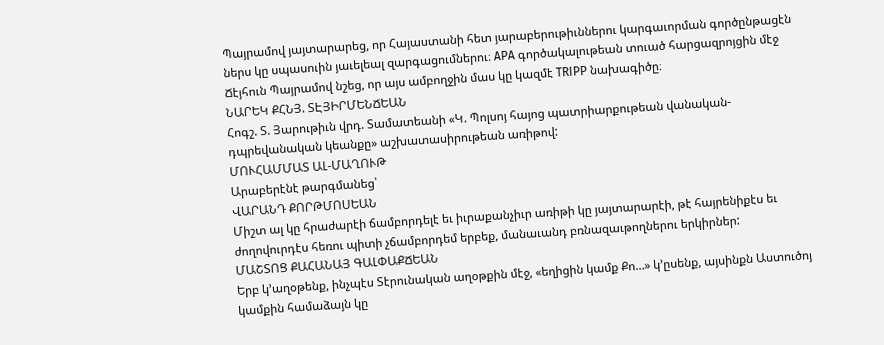Պայրամով յայտարարեց, որ Հայաստանի հետ յարաբերութիւններու կարգաւորման գործընթացէն ներս կը սպասուին յաւելեալ զարգացումներու։ APA գործակալութեան տուած հարցազրոյցին մէջ Ճէյհուն Պայրամով նշեց, որ այս ամբողջին մաս կը կազմէ TRIPP նախագիծը։
ՆԱՐԵԿ ՔՀՆՅ. ՏԷՅԻՐՄԵՆՃԵԱՆ
Հոգշ. Տ. Յարութիւն վրդ. Տամատեանի «Կ. Պոլսոյ հայոց պատրիարքութեան վանական-դպրեվանական կեանքը» աշխատասիրութեան առիթով:
ՄՈՒՀԱՄՄԱՏ ԱԼ-ՄԱՂՈՒԹ
Արաբերէնէ թարգմանեց՝
ՎԱՐԱՆԴ ՔՈՐԹՄՈՍԵԱՆ
Միշտ ալ կը հրաժարէի ճամբորդելէ եւ իւրաքանչիւր առիթի կը յայտարարէի, թէ հայրենիքէս եւ ժողովուրդէս հեռու պիտի չճամբորդեմ երբեք, մանաւանդ բռնազաւթողներու երկիրներ:
ՄԱՇՏՈՑ ՔԱՀԱՆԱՅ ԳԱԼՓԱՔՃԵԱՆ
Երբ կ՚աղօթենք, ինչպէս Տէրունական աղօթքին մէջ, «եղիցին կամք Քո…» կ՚ըսենք, այսինքն Աստուծոյ կամքին համաձայն կը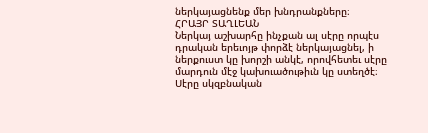ներկայացնենք մեր խնդրանքները։
ՀՐԱՅՐ ՏԱՂԼԵԱՆ
Ներկայ աշխարհը ինչքան ալ սէրը որպէս դրական երեւոյթ փորձէ ներկայացնել, ի ներքուստ կը խորշի անկէ, որովհետեւ սէրը մարդուն մէջ կախուածութիւն կը ստեղծէ։ Սէրը սկզբնական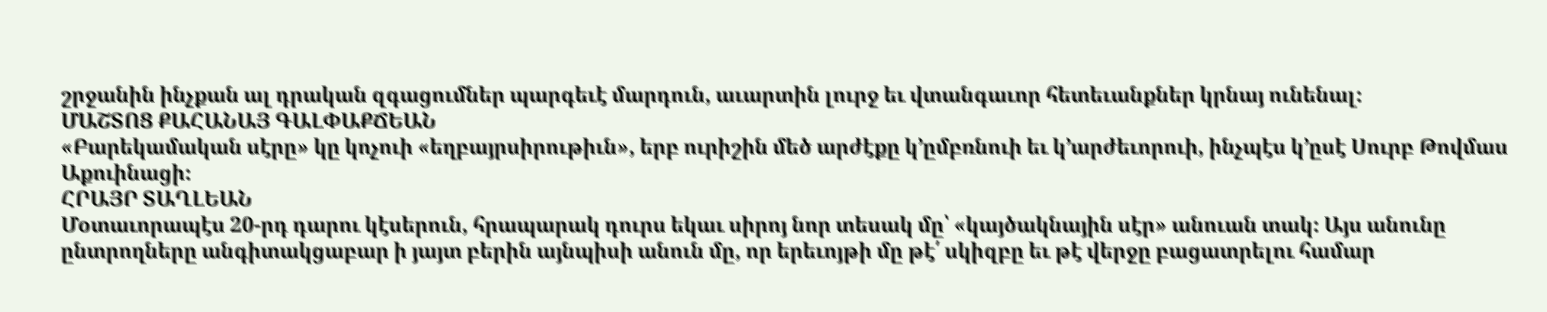շրջանին ինչքան ալ դրական զգացումներ պարգեւէ մարդուն, աւարտին լուրջ եւ վտանգաւոր հետեւանքներ կրնայ ունենալ։
ՄԱՇՏՈՑ ՔԱՀԱՆԱՅ ԳԱԼՓԱՔՃԵԱՆ
«Բարեկամական սէրը» կը կոչուի «եղբայրսիրութիւն», երբ ուրիշին մեծ արժէքը կ՚ըմբռնուի եւ կ՚արժեւորուի, ինչպէս կ՚ըսէ Սուրբ Թովմաս Աքուինացի։
ՀՐԱՅՐ ՏԱՂԼԵԱՆ
Մօտաւորապէս 20-րդ դարու կէսերուն, հրապարակ դուրս եկաւ սիրոյ նոր տեսակ մը՝ «կայծակնային սէր» անուան տակ։ Այս անունը ընտրողները անգիտակցաբար ի յայտ բերին այնպիսի անուն մը, որ երեւոյթի մը թէ՛ սկիզբը եւ թէ վերջը բացատրելու համար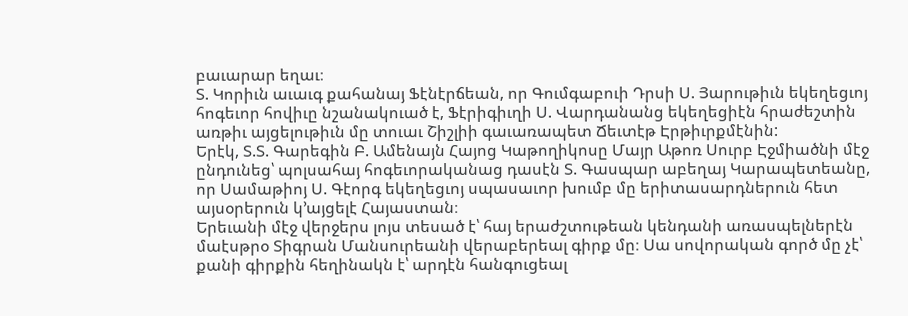բաւարար եղաւ։
Տ. Կորիւն աւաւգ քահանայ Ֆէնէրճեան, որ Գումգաբուի Դրսի Ս. Յարութիւն եկեղեցւոյ հոգեւոր հովիւը նշանակուած է, Ֆէրիգիւղի Ս. Վարդանանց եկեղեցիէն հրաժեշտին առթիւ այցելութիւն մը տուաւ Շիշլիի գաւառապետ Ճեւտէթ Էրթիւրքմէնին:
Երէկ, Տ.Տ. Գարեգին Բ. Ամենայն Հայոց Կաթողիկոսը Մայր Աթոռ Սուրբ Էջմիածնի մէջ ընդունեց՝ պոլսահայ հոգեւորականաց դասէն Տ. Գասպար աբեղայ Կարապետեանը, որ Սամաթիոյ Ս. Գէորգ եկեղեցւոյ սպասաւոր խումբ մը երիտասարդներուն հետ այսօրերուն կ՚այցելէ Հայաստան։
Երեւանի մէջ վերջերս լոյս տեսած է՝ հայ երաժշտութեան կենդանի առասպելներէն մաէսթրօ Տիգրան Մանսուրեանի վերաբերեալ գիրք մը։ Սա սովորական գործ մը չէ՝ քանի գիրքին հեղինակն է՝ արդէն հանգուցեալ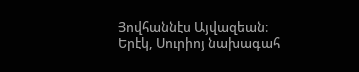Յովհաննէս Այվազեան։
Երէկ, Սուրիոյ նախագահ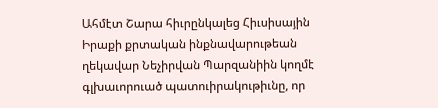Ահմէտ Շարա հիւրընկալեց Հիւսիսային Իրաքի քրտական ինքնավարութեան ղեկավար Նեչիրվան Պարզանիին կողմէ գլխաւորուած պատուիրակութիւնը, որ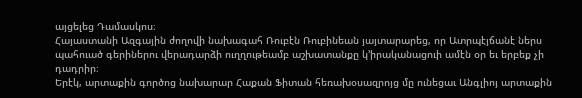այցելեց Դամասկոս։
Հայաստանի Ազգային ժողովի նախագահ Ռուբէն Ռուբինեան յայտարարեց, որ Ատրպէյճանէ ներս պահուած գերիներու վերադարձի ուղղութեամբ աշխատանքը կ՚իրականացուի ամէն օր եւ երբեք չի դադրիր։
Երէկ, արտաքին գործոց նախարար Հաքան Ֆիտան հեռախօսազրոյց մը ունեցաւ Անգլիոյ արտաքին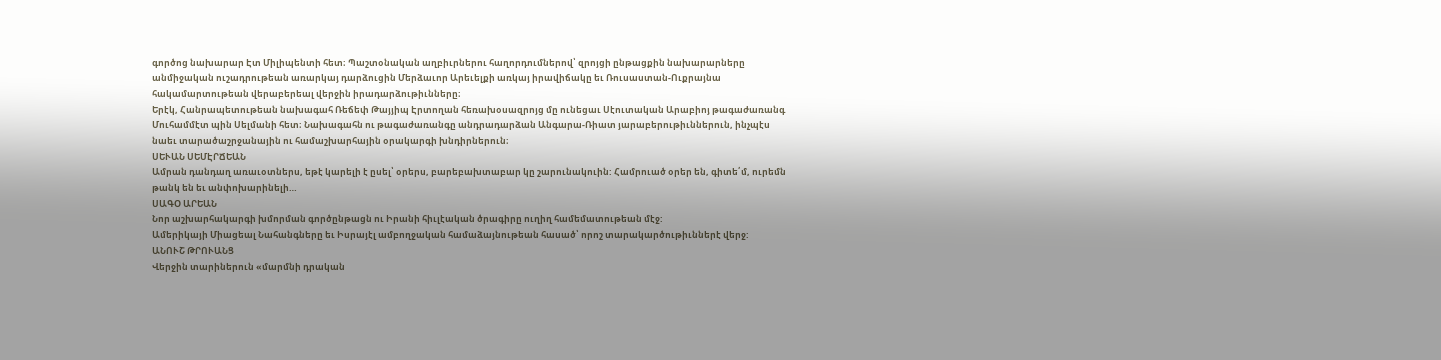գործոց նախարար Էտ Միլիպենտի հետ։ Պաշտօնական աղբիւրներու հաղորդումներով՝ զրոյցի ընթացքին նախարարները անմիջական ուշադրութեան առարկայ դարձուցին Մերձաւոր Արեւելքի առկայ իրավիճակը եւ Ռուսաստան-Ուքրայնա հակամարտութեան վերաբերեալ վերջին իրադարձութիւնները։
Երէկ, Հանրապետութեան նախագահ Ռեճեփ Թայյիպ Էրտողան հեռախօսազրոյց մը ունեցաւ Սէուտական Արաբիոյ թագաժառանգ Մուհամմէտ պին Սելմանի հետ։ Նախագահն ու թագաժառանգը անդրադարձան Անգարա-Ռիատ յարաբերութիւններուն, ինչպէս նաեւ տարածաշրջանային ու համաշխարհային օրակարգի խնդիրներուն։
ՍԵՒԱՆ ՍԵՄԷՐՃԵԱՆ
Ամրան դանդաղ առաւօտներս, եթէ կարելի է ըսել՝ օրերս, բարեբախտաբար կը շարունակուին: Համրուած օրեր են, գիտե՛մ, ուրեմն թանկ են եւ անփոխարինելի…
ՍԱԳՕ ԱՐԵԱՆ
Նոր աշխարհակարգի խմորման գործընթացն ու Իրանի հիւլէական ծրագիրը ուղիղ համեմատութեան մէջ:
Ամերիկայի Միացեալ Նահանգները եւ Իսրայէլ ամբողջական համաձայնութեան հասած՝ որոշ տարակարծութիւններէ վերջ:
ԱՆՈՒՇ ԹՐՈՒԱՆՑ
Վերջին տարիներուն «մարմնի դրական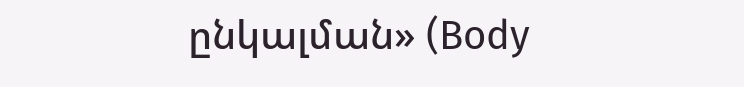ընկալման» (Body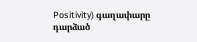Positivity) գաղափարը դարձած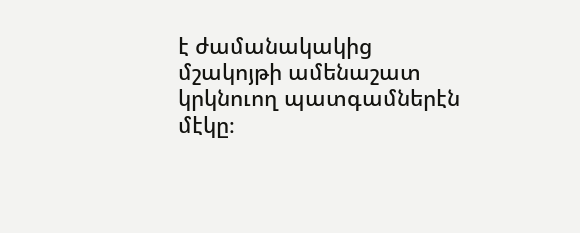է ժամանակակից մշակոյթի ամենաշատ կրկնուող պատգամներէն մէկը։